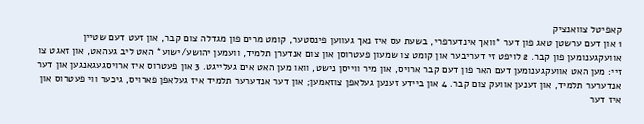קאפיטל צוואנציק
1 און דעם ערשטן טאג פון דער *וואך אינדערפרי, בשעת עס איז נאך געווען פינסטער, קומט מרים פון מגדלה צום קבר, און זעט דעם שטיין אוועקגענומען פון קבר. 2 לויפט זי דעריבער און קומט צו שמעון פעטרוסן און צום אנדערן תלמיד, וועמען יהושע/ישוע* האט ליב געהאט, און זאגט צו זיי: מען האט אוועקגענומען דעם האר פון דעם קבר ארויס, און מיר ווייסן נישט, וואו מען האט אים געלייגט. 3 און פעטרוס איז ארויסגעגאנגען און דער אנדערער תלמיד, און זענען אוועק צום קבר. 4 און ביידע זענען געלאפן צוזאמען; און דער אנדערער תלמיד איז געלאפן פארויס, גיכער ווי פעטרוס און איז דער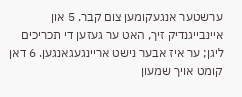ערשטער אנגעקומען צום קבר. 5 און איינבייגנדיק זיך, האט ער געזען די תכריכים ליגן; ער איז אבער נישט אריינגעגאנגען. 6 דאן קומט אויך שמעון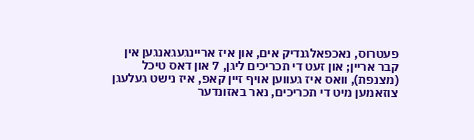פעטרוס, נאכפאלגנדיק אים, און איז אריינגעגאנגען אין קבר אריין; און זעט די תכריכים ליגן, 7 און דאס טיכל (מצנפת), וואס איז געווען אויף זיין קאפ, איז נישט געלעגן צוזאמען מיט די תכריכים, נאר באזונדער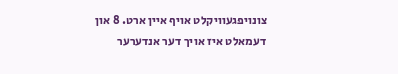צונויפגעוויקלט אויף איין ארט. 8 און דעמאלט איז אויך דער אנדערער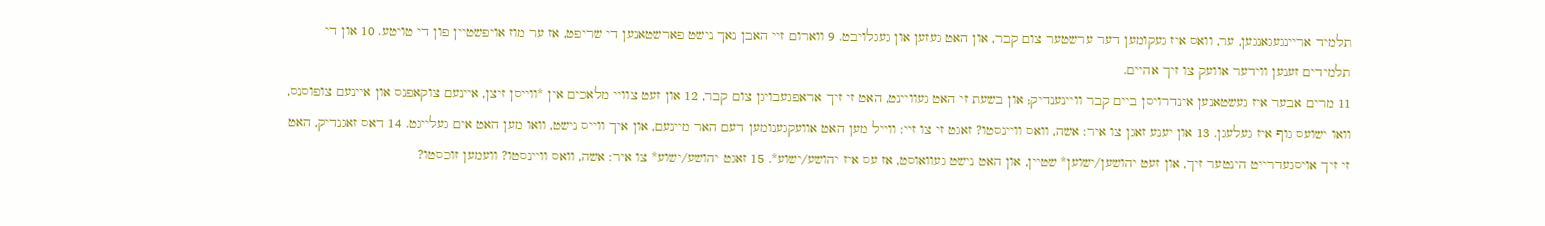תלמיד אריינגעגאנגען, ער, וואס איז געקומען דער ערשטער צום קבר, און האט געזען און געגלויבט. 9 ווארום זיי האבן נאך נישט פארשטאנען די שריפט, אז ער מוז אויפשטיין פון די טויטע. 10 און די תלמידים זענען ווידער אוועק צו זיך אהיים.
11 מרים אבער איז געשטאנען אינדרויסן ביים קבר וויינענדיק; און בשעת זי האט געוויינט, האט זי זיך אראפגעבויגן צום קבר, 12 און זעט צוויי מלאכים אין *ווייסן זיצן, איינעם צוקאפנס און איינעם צופוסנס, וואו ישועס גוף איז געלעגן. 13 און יענע זאגן צו איר: אשה, וואס וויינסטו? זאגט זי צו זיי: ווייל מען האט אוועקגענומען דעם האר מיינעם, און איך ווייס נישט, וואו מען האט אים געלייגט. 14 דאס זאגנדיק, האט זי זיך אויסגעדרייט הינטער זיך, און זעט יהושען/ישוען* שטיין, און האט נישט געוואוסט, אז עס איז יהושע/ישוע*. 15 זאגט יהושע/ישוע* צו איר: אשה, וואס וויינסטו? וועמען זוכסטו?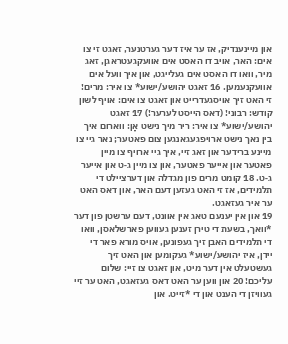און מיינענדיק, אז ער איז דער גערטנער, זאגט זי צו אים: האר, אויב דו האסט אים אוועקגעטראגן, זאג מיר, וואו דו האסט אים געלייגט, און איך וועל אים אוועקנעמען. 16 זאגט יהושע/ישוע* צו איר: מרים! זי האט זיך אויסגעדרייט און זאגט צו אים: אויף לשון קודש: רבוני! (דאס הייסט לערער!) 17 זאגט יהושע/ישוע* צו איר: ריר מיך נישט אָן: ווארום איך בין נאך נישט ארויפגעגאנגען צום פאטער; נאר גיי צו מיינע ברידער און זאג זיי, איך גיי ארויף צו מיין פאטער און אייער פאטער, און צו מיין ג‑ט און אייער ג‑ט. 18 קומט מרים פון מגדלה און דערציילט די תלמידים, אז זי האט געזען דעם האר, און דאס האט ער איר געזאגט.
19 און אין יענעם טאג אין אוונט, דעם ערשטן פון דער *וואך, בשעת די טירן זענען געווען פארשלאסן, וואו די תלמידים האבן זיך געפונען, אויס מורא פאר די יידן, איז יהושע/ישוע* געקומען און האט זיך געשטעלט אין דער מיט, און זאגט צו זיי: שלום עליכם! 20 און ווען ער האט דאס געזאגט, האט ער זיי געוויזן די הענט און די *זייט. און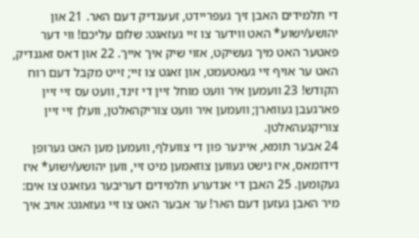די תלמידים האבן זיך געפריידט, זעענדיק דעם האר. 21 און יהושע/ישוע* האט ווידער צו זיי געזאגט: שלום עליכם! ווי דער פאטער האט מיך געשיקט, אזוי שיק איך אייך. 22 און דאס זאגנדיק, האט ער אויף זיי געאטעמט, און זאגט צו זיי; זייט מקבל דעם רוח הקודש! 23 וועמען איר וועט מוחל זיין די זינד, וועט עס זיי זיין פארגעבן געווארן; וועמען איר וועט צוריקהאלטן, וועלן זיי זיין צוריקגעהאלטן.
24 אבער תומא, איינער פון די צוועלף, וועמען מען האט גערופן דידומאס, איז נישט געווען צוזאמען מיט זיי, ווען יהושע/ישוע* איז געקומען. 25 האבן די אנדערע תלמידים דעריבער געזאגט צו אים: מיר האבן געזען דעם האר! ער אבער האט צו זיי געזאגט: אויב איך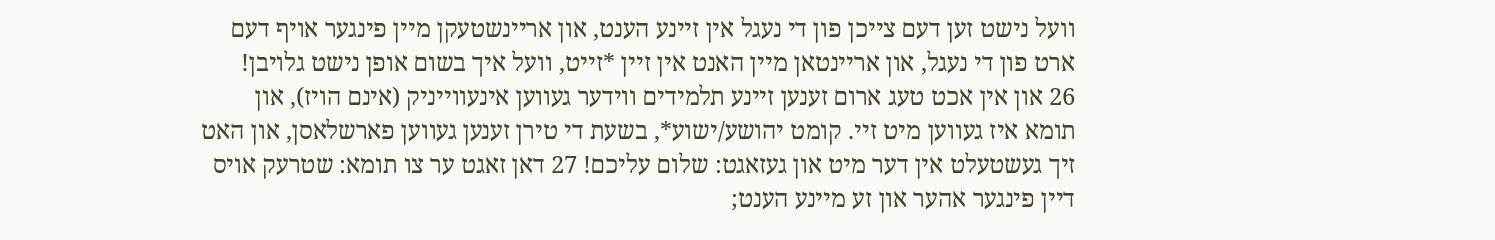וועל נישט זען דעם צייכן פון די נעגל אין זיינע הענט, און אריינשטעקן מיין פינגער אויף דעם ארט פון די נעגל, און אריינטאן מיין האנט אין זיין *זייט, וועל איך בשום אופן נישט גלויבן!
26 און אין אכט טעג ארום זענען זיינע תלמידים ווידער געווען אינעווייניק (אינם הויז), און תומא איז געווען מיט זיי. קומט יהושע/ישוע*, בשעת די טירן זענען געווען פארשלאסן, און האט זיך געשטעלט אין דער מיט און געזאגט: שלום עליכם! 27 דאן זאגט ער צו תומא: שטרעק אויס דיין פינגער אהער און זע מיינע הענט;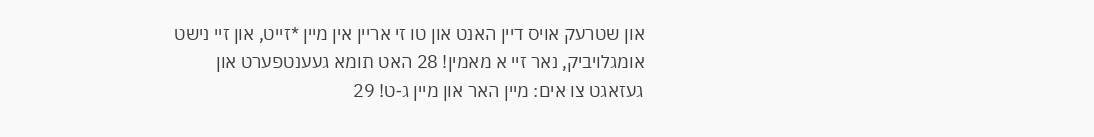און שטרעק אויס דיין האנט און טו זי אריין אין מיין *זייט, און זיי נישט אומגלויביק, נאר זיי א מאמין! 28 האט תומא געענטפערט און געזאגט צו אים: מיין האר און מיין ג‑ט! 29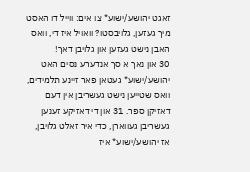זאגט יהושע/ישוע* צו אים: ווייל דו האסט מיך געזען, גלויבסטו? וואויל איז די, וואס האבן נישט געזען און גלויבן דאך!
30 און נאך א סך אנדערע נסים האט יהושע/ישוע* געטאן פאר זיינע תלמידים, וואס שטייען נישט געשריבן אין דעם דאזיקן ספר. 31 און די דאזיקע זענען געשריבן געווארן, כדי איר זאלט גלויבן, אז יהושע/ישוע* איז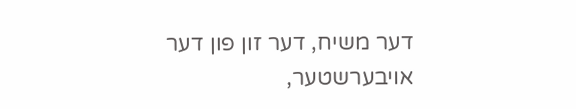דער משיח, דער זון פון דער אויבערשטער,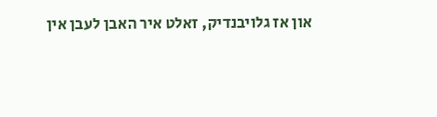און אז גלויבנדיק, זאלט איר האבן לעבן אין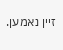זיין נאמען.